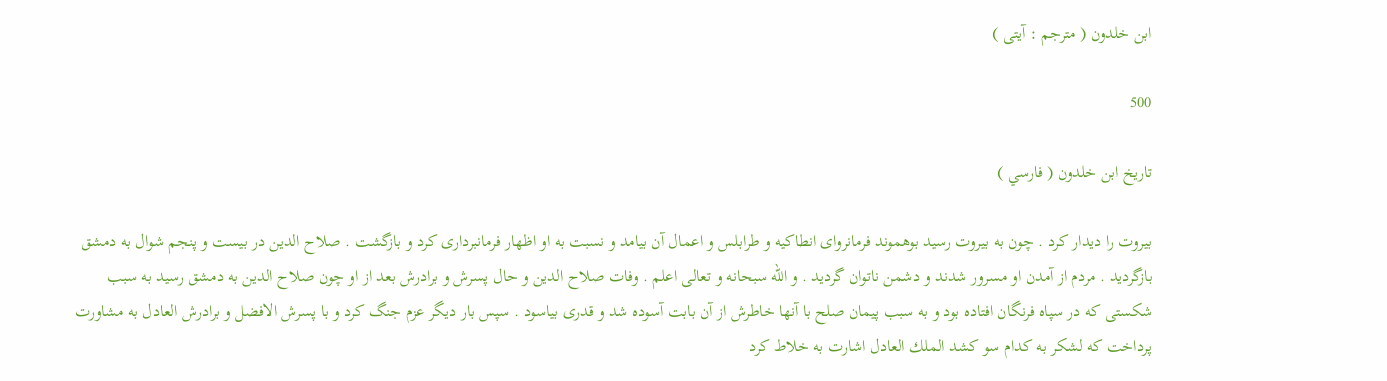ابن خلدون ( مترجم : آيتى )

500

تاريخ ابن خلدون ( فارسي )

بيروت را ديدار كرد . چون به بيروت رسيد بوهموند فرمانرواى انطاكيه و طرابلس و اعمال آن بيامد و نسبت به او اظهار فرمانبردارى كرد و بازگشت . صلاح الدين در بيست و پنجم شوال به دمشق بازگرديد . مردم از آمدن او مسرور شدند و دشمن ناتوان گرديد . و اللّه سبحانه و تعالى اعلم . وفات صلاح الدين و حال پسرش و برادرش بعد از او چون صلاح الدين به دمشق رسيد به سبب شكستى كه در سپاه فرنگان افتاده بود و به سبب پيمان صلح با آنها خاطرش از آن بابت آسوده شد و قدرى بياسود . سپس بار ديگر عزم جنگ كرد و با پسرش الافضل و برادرش العادل به مشاورت پرداخت كه لشكر به كدام سو كشد الملك العادل اشارت به خلاط كرد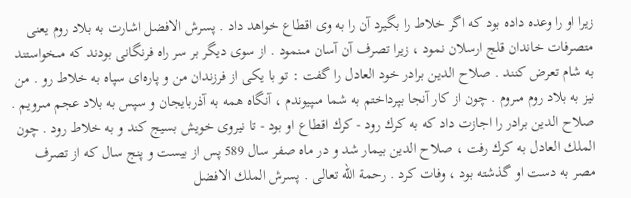زيرا او را وعده داده بود كه اگر خلاط را بگيرد آن را به وى اقطاع خواهد داد . پسرش الافضل اشارت به بلاد روم يعنى متصرفات خاندان قلج ارسلان نمود ، زيرا تصرف آن آسان مىنمود . از سوى ديگر بر سر راه فرنگانى بودند كه مىخواستند به شام تعرض كنند . صلاح الدين برادر خود العادل را گفت : تو با يكى از فرزندان من و پاره‌اى سپاه به خلاط رو . من نيز به بلاد روم مىروم . چون از كار آنجا بپرداختم به شما مىپيوندم ، آنگاه همه به آذربايجان و سپس به بلاد عجم مىرويم . صلاح الدين برادر را اجازت داد كه به كرك رود - كرك اقطاع او بود - تا نيروى خويش بسيج كند و به خلاط رود . چون الملك العادل به كرك رفت ، صلاح الدين بيمار شد و در ماه صفر سال 589 پس از بيست و پنج سال كه از تصرف مصر به دست او گذشته بود ، وفات كرد . رحمة اللّه تعالى . پسرش الملك الافضل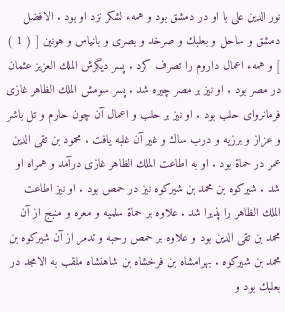نور الدين على با او در دمشق بود و همهء لشكر نزد او بود . الافضل دمشق و ساحل و بعلبك و صرخد و بصرى و بانياس و هونين [ ( 1 ) ] و همهء اعمال داروم را تصرف كرد . پسر ديگرش الملك العزيز عثمان در مصر بود . او نيز بر مصر چيره شد . پسر سومش الملك الظاهر غازى فرمانرواى حلب بود . او نيز بر حلب و اعمال آن چون حارم و تل باشر و عزاز و برزيه و درب ساك و غير آن غلبه يافت . محمود بن تقى الدين عمر در حماة بود . او به اطاعت الملك الظاهر غازى درآمد و همراه او شد . شيركوه بن محمد بن شيركوه نيز در حمص بود . او نيز اطاعت الملك الظاهر را پذيرا شد . علاوه بر حماة سلميه و معره و منبج از آن محمد بن تقى الدين بود و علاوه بر حمص رحبه و تدمر از آن شيركوه بن محمد بن شيركوه . بهرامشاه بن فرخشاه بن شاهنشاه ملقب به الامجد در بعلبك بود و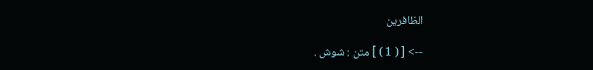الظافرين

--> [ ( 1 ) ] متن : شوش .